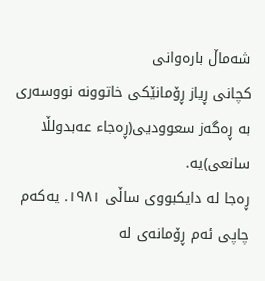شەماڵ بارەوانی
کچانی ڕیاز ڕۆمانێکی خاتوونە نووسەری بە ڕەگەز سعوودیی(ڕەجاء عەبدولڵا سانعی)یە.
ڕەجا لە دایکبووی ساڵی ١٩٨١. یەکەم چاپی ئەم ڕۆمانەی لە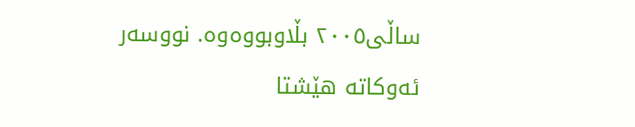ساڵی٢٠٠٥ بڵاوبووەوە. نووسەر ئەوکاتە هێشتا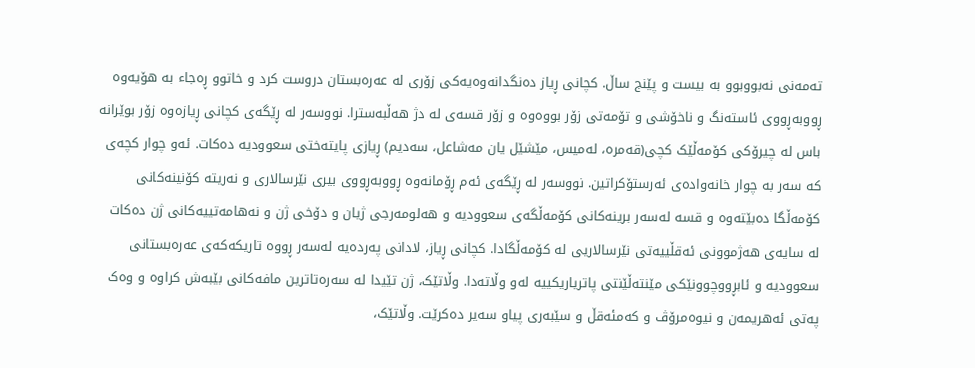تەمەنی نەبووبوو بە بیست و پێنج ساڵ. کچانی ڕیاز دەنگدانەوەیەکی زۆری لە عەرەبستان دروست کرد و خاتوو ڕەجاء بە هۆیەوە ڕووبەڕووی ئاستەنگ و ناخۆشی و تۆمەتی زۆر بووەوە و زۆر قسەی لە دژ هەڵبەسترا. نووسەر لە ڕێگەی کچانی ڕیازەوە زۆر بوێرانە باس لە چیرۆکی کۆمەڵێک کچی(قەمرە، لەمیس، مێشێل یان مەشاعل، سەدیم) ڕیازی پایتەختی سعوودیە دەکات. ئەو چوار کچەی کە سەر بە چوار خانەوادەی ئەرستۆکراتین. نووسەر لە ڕێگەی ئەم ڕۆمانەوە ڕووبەڕووی بیری نێرسالاری و نەریتە کۆنینەکانی کۆمەڵگا دەبێتەوە و قسە لەسەر برینەکانی کۆمەڵگەی سعوودیە و هەلومەرجی ژیان و دۆخی ژن و نەهامەتییەکانی ژن دەکات لە سایەی هەژموونی ئەقڵییەتی نێرسالاریی لە کۆمەڵگادا. کچانی ڕیاز، لادانی پەردەیە لەسەر ڕووە تاریکەکەی عەرەبستانی سعوودیە و ئابڕووچوونێکی مێنتەڵێنتی پاتریاریکییە لەو وڵاتەدا. وڵاتێک، ژن تێیدا لە سەرەتاترین مافەکانی بێبەش کراوە و وەک پەتی ئەهریمەن و نیوەمرۆڤ و کەمئەقڵ و سێبەری پیاو سەیر دەکرێت. وڵاتێک،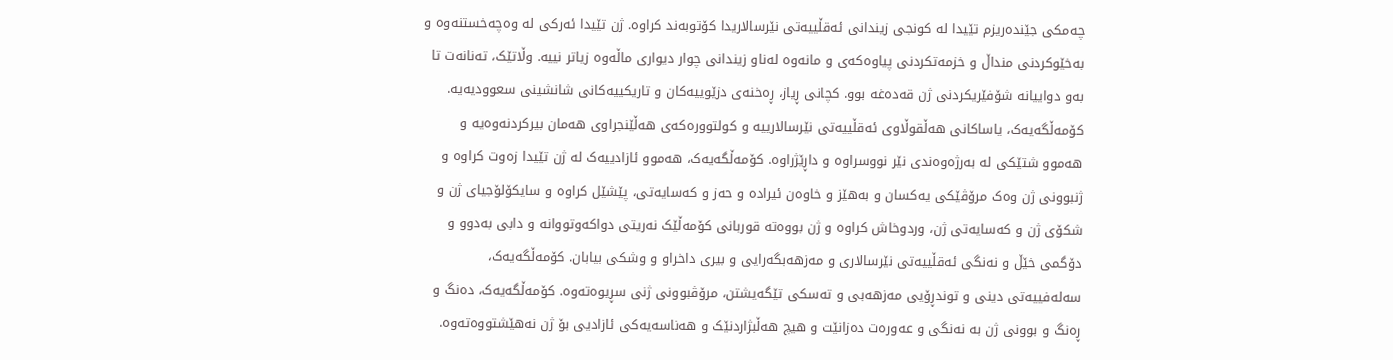چەمکی جێندەریزم تێیدا لە کونجی زیندانی ئەقڵییەتی نێرسالاریدا کۆتوبەند کراوە. ژن تێیدا ئەرکی لە وەچەخستنەوە و بەخێوکردنی منداڵ و خزمەتکردنی پیاوەکەی و مانەوە لەناو زیندانی چوار دیواری ماڵەوە زیاتر نییە. وڵاتێک، تەنانەت تا بەو دواییانە شۆفێریکردنی ژن قەدەغە بوو. کچانی ڕیاز، ڕەخنەی دزێوییەکان و تاریکییەکانی شانشینی سعوودیەیە. کۆمەڵگەیەک، یاساکانی هەڵقوڵاوی ئەقڵییەتی نێرسالارییە و کولتوورەکەی هەڵێنجراوی هەمان بیرکردنەوەیە و هەموو شتێکی لە بەرژەوەندی نێر نووسراوە و داڕێژراوە. کۆمەڵگەیەک، هەموو ئازادییەک لە ژن تێیدا زەوت کراوە و ژنبوونی ژن وەک مرۆڤێکی یەکسان و بەهێز و خاوەن ئیرادە و حەز و کەسایەتی، پێشێل کراوە و سایکۆلۆجیای ژن و شکۆی ژن و کەسایەتی ژن، وردوخاش کراوە و ژن بووەتە قوربانی کۆمەڵێک نەریتی دواکەوتووانە و دابی بەدوو و دۆگمی خێڵ و نەنگی ئەقڵییەتی نێرسالاری و مەزهەبگەرایی و بیری داخراو و وشکی بیابان. کۆمەڵگەیەک، سەلەفییەتی دینی و توندڕۆیی مەزهەبی و تەسکی تێگەیشتن، مرۆڤبوونی ژنی سڕیوەتەوە. کۆمەڵگەیەک، دەنگ و ڕەنگ و بوونی ژن بە نەنگی و عەورەت دەزانێت و هیچ هەڵبژاردنێک و هەناسەیەکی ئازادیی بۆ ژن نەهێشتووەتەوە.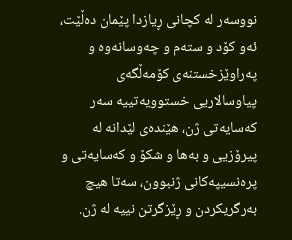نووسەر لە کچانی ڕیازدا پێمان دەڵێت، ئەو کۆد و ستەم و چەوسانەوە و پەراوێزخستنەی کۆمەڵگەی پیاوسالاریی خستوویەتییە سەر کەسایەتی ژن، هێندەی لێدانە لە پیرۆزیی و بەها و شکۆ و کەسایەتی و پرەنسیپەکانی ژنبوون، سەتا هیچ بەرگریکردن و ڕێزگرتن نییە لە ژن.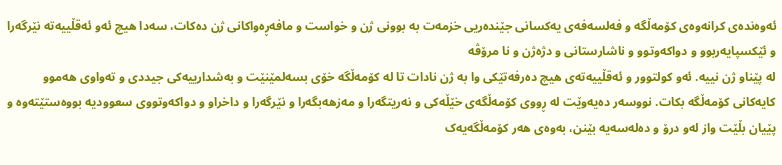ئەوەندەی کرانەوەی کۆمەڵگە و فەلسەفەی یەکسانی جێندەریی خزمەت بە بوونی ژن و خواست و مافەڕەواکانی ژن دەکات، سەدا هیچ ئەو ئەقڵییەتە نێرگەرا و ئێکسپایەربوو و دواکەوتوو و ناشارستانی و دژەژن و نا مرۆڤە
لە پێناو ژن نییە. ئەو کولتوور و ئەقڵییەتەی هیچ دەرفەتێکی وا بە ژن نادات تا لە کۆمەڵگە خۆی بسەلمێنێت و بەشدارییەکی جیددی و تەواوی هەموو کایەکانی کۆمەڵگە بکات. نووسەر دەیەوێت لە ڕووی کۆمەڵگەی خێڵەکی و نەریتگەرا و مەزهەبگەرا و نێرگەرا و داخراو و دواکەوتووی سعوودیە بووەستێتەوە و پێیان بڵێت واز لەو درۆ و دەلەسەیە بێنن، بەوەی هەر کۆمەڵگەیەک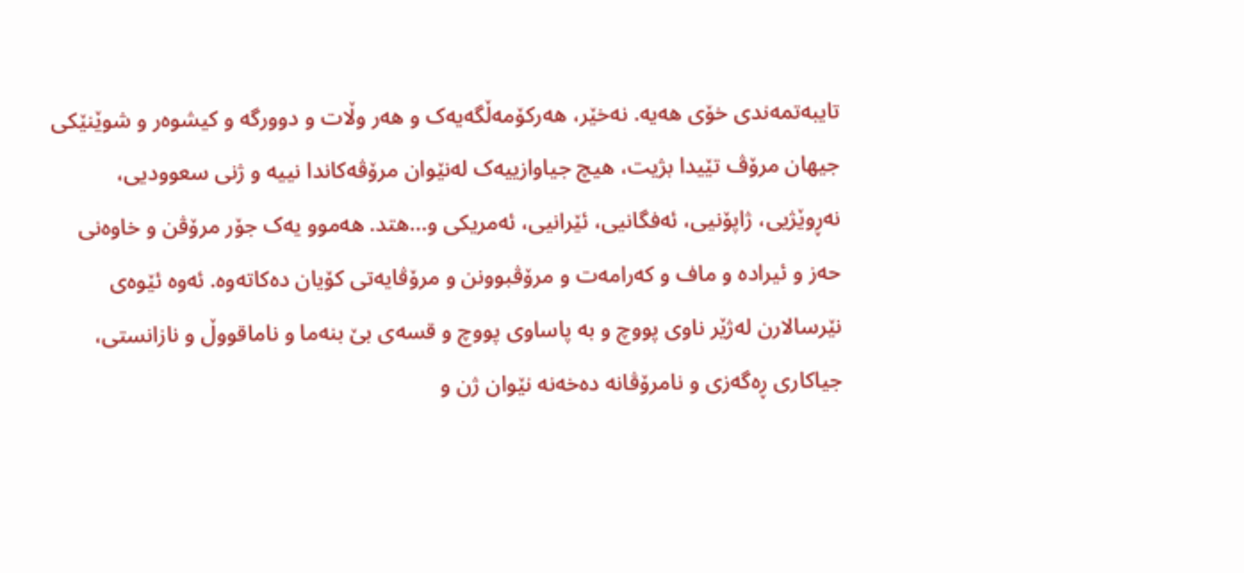تایبەتمەندی خۆی هەیە. نەخێر، هەرکۆمەڵگەیەک و هەر وڵات و دوورگە و کیشوەر و شوێنێکی جیهان مرۆڤ تێیدا بژیت، هیچ جیاوازییەک لەنێوان مرۆڤەکاندا نییە و ژنی سعوودیی، نەڕوێژیی، ژاپۆنیی، ئەفگانیی، ئێرانیی، ئەمریکی و...هتد. هەموو یەک جۆر مرۆڤن و خاوەنی حەز و ئیرادە و ماف و کەرامەت و مرۆڤبوونن و مرۆڤایەتی کۆیان دەکاتەوە. ئەوە ئێوەی نێرسالارن لەژێر ناوی پووچ و بە پاساوی پووچ و قسەی بێ بنەما و ناماقووڵ و نازانستی، جیاکاری ڕەگەزی و نامرۆڤانە دەخەنە نێوان ژن و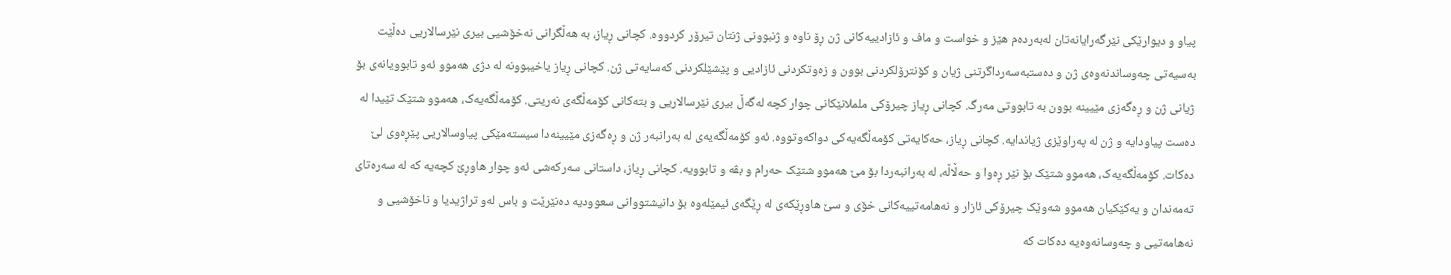پیاو و دیوارێکی نێرگەرایانەتان لەبەردەم هێز و خواست و ماف و ئازادییەکانی ژن ڕۆ ناوە و ژنبوونی ژنتان تیرۆر کردووە. کچانی ڕیاز، بە هەڵگرانی نەخۆشیی بیری نێرسالاریی دەڵێت بەسیەتی چەوساندنەوەی ژن و دەستبەسەرداگرتنی ژیان و کۆنترۆلکردنی بوون و زەوتکردنی ئازادیی و پێشێلکردنی کەسایەتی ژن. کچانی ڕیاز یاخیبوونە لە دژی هەموو ئەو تابوویانەی بۆ ژیانی ژن و ڕەگەزی مێیینە بوون بە تابووتی مەرگ. کچانی ڕیاز چیرۆکی ململانێکانی چوار کچە لەگەڵ بیری نێرسالاریی و بتەکانی کۆمەڵگەی نەریتی. کۆمەڵگەیەک، هەموو شتێک تێیدا لە دەست پیاودایه و ژن لە پەراوێزی ژیاندایه. کچانی ڕیاز، حەکایەتی کۆمەڵگەیەکی دواکەوتووە. ئەو کۆمەڵگەیەی لە بەرانبەر ژن و ڕەگەزی مێیینەدا سیستەمێکی پیاوسالاریی پێڕەوی لێ دەکات. کۆمەڵگەیەک، هەموو شتێک بۆ نێر ڕەوا و حەڵاڵە، لە بەرانبەردا بۆ مێ هەموو شتێک حەرام و بڤە و تابوویە. کچانی ڕیاز، داستانی سەرکەشی ئەو چوار هاوڕێ کچەیە کە لە سەرەتای تەمەندان و یەکێکیان هەموو شەوێک چیرۆکی ئازار و نەهامەتییەکانی خۆی و سێ هاوڕێکەی لە ڕێگەی ئیمێلەوە بۆ دانیشتووانی سعوودیە دەنێرێت و باس لەو تراژیدیا و ناخۆشیی و نەهامەتیی و چەوسانەوەیه دەکات کە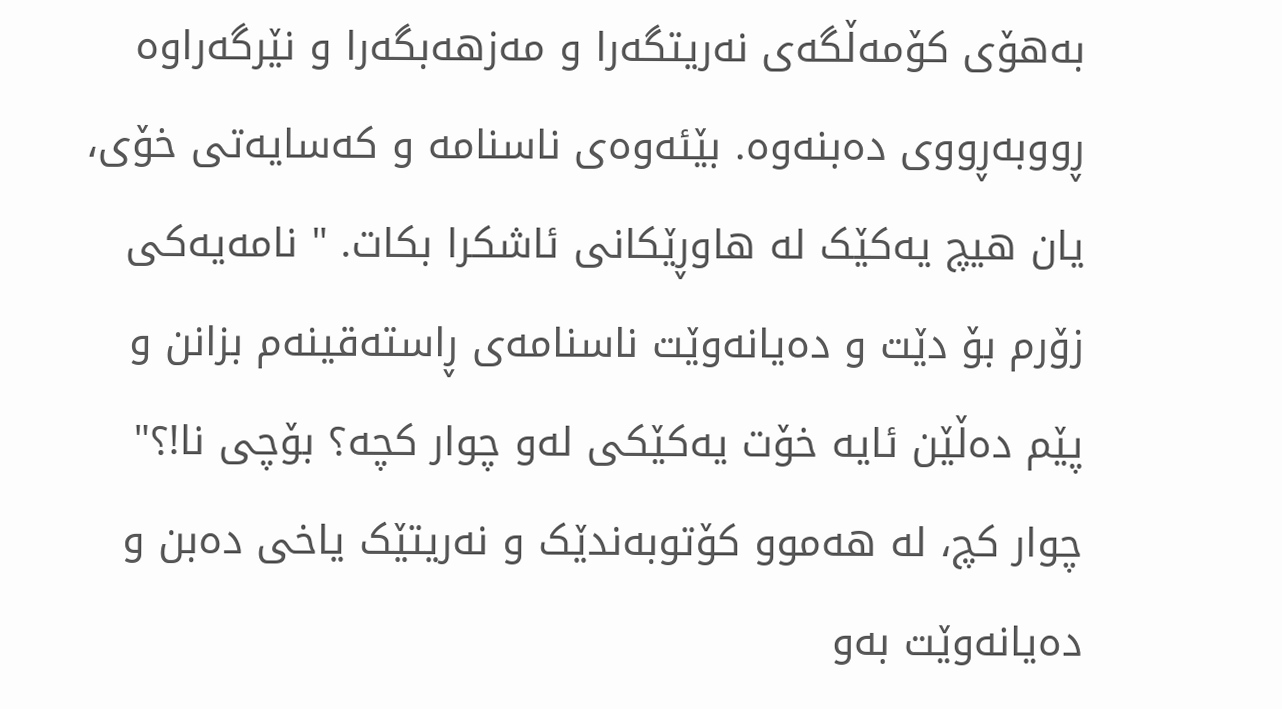بەهۆی کۆمەڵگەی نەریتگەرا و مەزهەبگەرا و نێرگەراوە ڕووبەڕووی دەبنەوە. بێئەوەی ناسنامە و کەسایەتی خۆی، یان هیچ یەکێک لە هاوڕێکانی ئاشکرا بکات. " نامەیەکی زۆرم بۆ دێت و دەیانەوێت ناسنامەی ڕاستەقینەم بزانن و پێم دەڵێن ئایە خۆت یەکێکی لەو چوار کچە؟ بۆچی نا!؟"
چوار کچ، لە هەموو کۆتوبەندێک و نەریتێک یاخی دەبن و دەیانەوێت بەو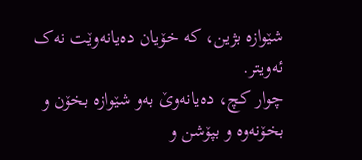شێوازە بژین، کە خۆیان دەیانەوێت نەک ئەویتر.
چوار کچ، دەیانەوێ بەو شێوازە بخۆن و بخۆنەوە و بپۆشن و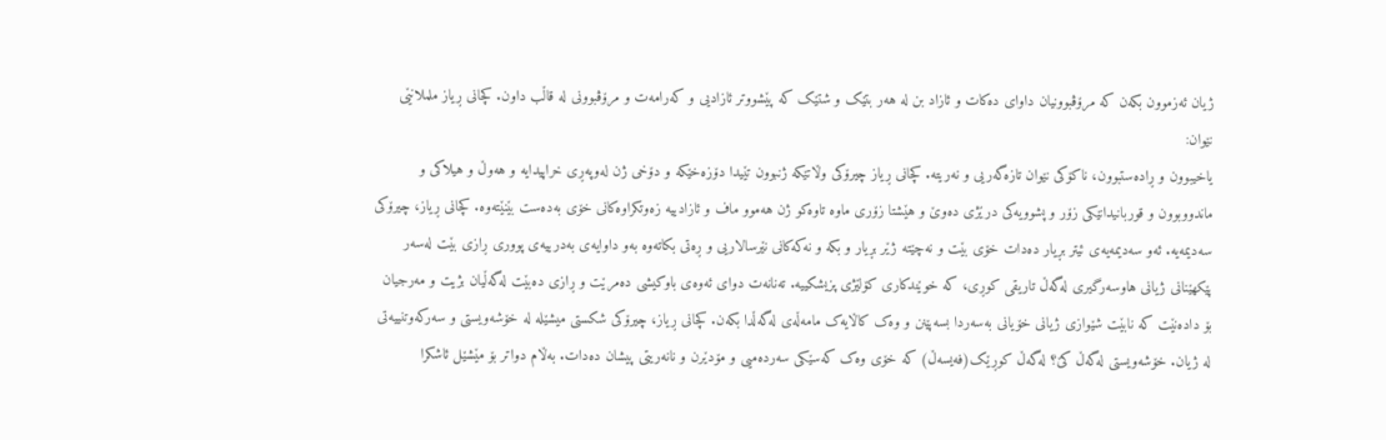ژیان ئەزموون بکەن کە مرۆڤبوونیان داوای دەکات و ئازاد بن لە هەر بتێک و شتێک کە پێشووتر ئازادیی و کەرامەت و مرۆڤبوونی لە قاڵب داون. کچانی ڕیاز ململانێی نێوان:
یاخیبوون و ڕادەستبوون، ناکۆکی نێوان تازەگەریی و نەریتە. کچانی ڕیاز چیرۆکی وڵاتێکە ژنبوون تێیدا دۆزەخێکە و دۆخی ژن لەوپەڕی خراپیدایه و هەوڵ و هیلاکی و ماندووبوون و قوربانیدانێکی زۆر و پشوویەکی درێژی دەوێ و هێشتا زۆری ماوە تاوەکو ژن هەموو ماف و ئازادییە زەوتکراوەکانی خۆی بەدەست بێنێتەوە. کچانی ڕیاز، چیرۆکی سەدیمەیە. ئەو سەدیمەیەی ئیتر بڕیار دەدات خۆی بێت و نەچێتە ژێر بڕیار و بکە و نەکەکانی نێرسالاریی و ڕەتی بکاتەوە بەو داوایەی بەدرییەی پووری ڕازی بێت لەسەر پێکهێنانی ژیانی هاوسەرگیری لەگەڵ تاریقی کوڕی، کە خوێندکاری کۆلێژی پزیشکییە. تەنانەت دوای ئەوەی باوکیشی دەمرێت و ڕازی دەبێت لەگەڵیان بژیت و مەرجیان بۆ دادەنێت کە نابێت شێوازی ژیانی خۆیانی بەسەردا بسەپێنن و وەک کاڵایەک مامەڵەی لەگەڵدا بکەن. کچانی ڕیاز، چیرۆکی شکستی میشێلە لە خۆشەویستی و سەرکەوتنییەتی لە ژیان. خۆشەویستی لەگەڵ کێ؟ لەگەڵ کوڕێک(فەیسەڵ) کە خۆی وەک کەسێکی سەردەمیی و مۆدێرن و نانەریتی پیشان دەدات. بەڵام دواتر بۆ مێشێل ئاشکرا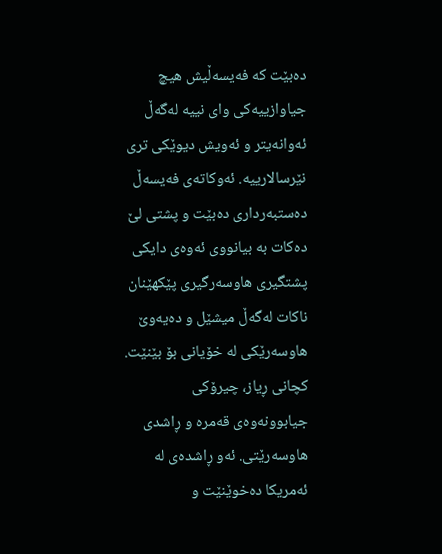دەبێت کە فەیسەڵیش هیچ جیاوازییەکی وای نییە لەگەڵ ئەوانەیتر و ئەویش دیوێکی تری نێرسالارییە. ئەوکاتەی فەیسەڵ دەستبەرداری دەبێت و پشتی لێ دەکات بە بیانووی ئەوەی دایکی پشتگیری هاوسەرگیری پێکهێنان ناکات لەگەڵ میشێل و دەیەوێ هاوسەرێکی لە خۆیانی بۆ بێنێت. کچانی ڕیاز، چیرۆکی جیابوونەوەی قەمرە و ڕاشدی هاوسەرێتی. ئەو ڕاشدەی لە ئەمریکا دەخوێنێت و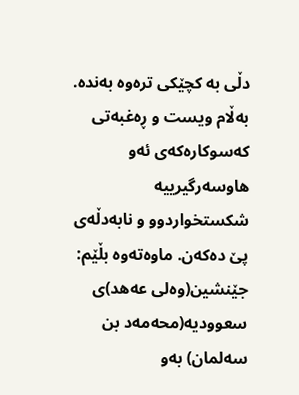دڵی بە کچێکی ترەوە بەندە. بەڵام ویست و ڕەغبەتی کەسوکارەکەی ئەو هاوسەرگیرییە شکستخواردوو و نابەدڵەی پێ دەکەن. ماوەتەوە بڵێم: جێنشین(وەلی عەهد)ی سعوودیە(محەمەد بن سەلمان) بەو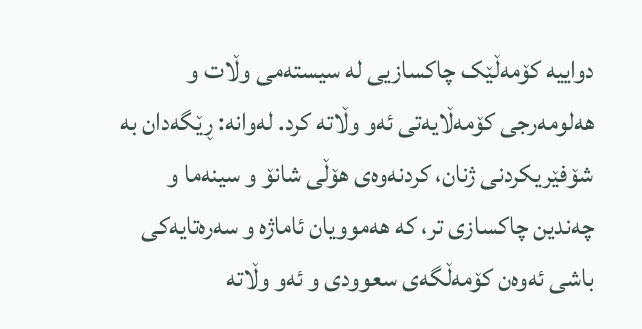دواییە کۆمەڵێک چاکسازیی لە سیستەمی وڵات و هەلومەرجی کۆمەڵایەتی ئەو وڵاتە کرد. لەوانە: ڕێگەدان بە شۆفێریکردنی ژنان، کردنەوەی هۆڵی شانۆ و سینەما و چەندین چاکسازی تر، کە هەموویان ئاماژه و سەرەتایەکی باشی ئەوەن کۆمەڵگەی سعوودی و ئەو وڵاتە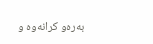بەرەو کرانەوە و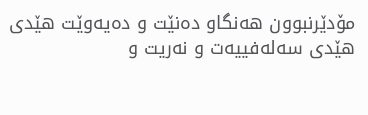مۆدێرنبوون هەنگاو دەنێت و دەیەوێت هێدی هێدی سەلەفییەت و نەریت و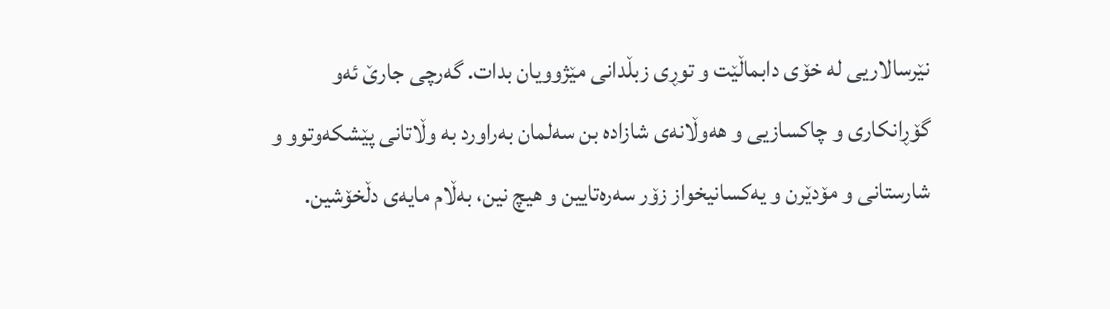نێرسالاریی لە خۆی دابماڵێت و توڕی زبڵدانی مێژوویان بدات. گەرچی جارێ ئەو گۆڕانکاری و چاکسازیی و هەوڵانەی شازاده بن سەلمان بەراورد بە وڵاتانی پێشکەوتوو و شارستانی و مۆدێرن و یەکسانیخواز زۆر سەرەتایین و هیچ نین، بەڵام مایەی دڵخۆشین.